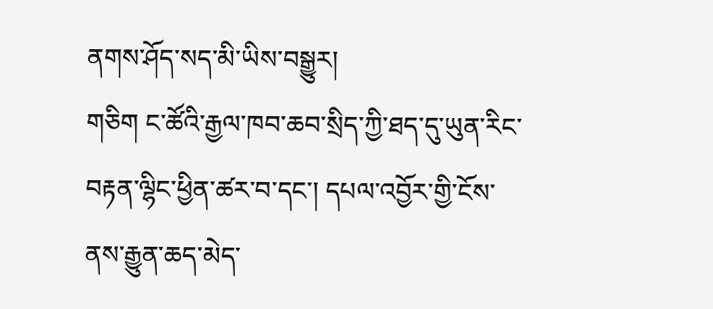ནགས་ཤོད་སད་མི་ཡིས་བསྒྱུར།
གཅིག ང་ཚོའི་རྒྱལ་ཁབ་ཆབ་སྲིད་ཀྱི་ཐད་དུ་ཡུན་རིང་བརྟན་ལྷིང་ཕྱིན་ཚར་བ་དང་། དཔལ་འབྱོར་གྱི་ངོས་ནས་རྒྱུན་ཆད་མེད་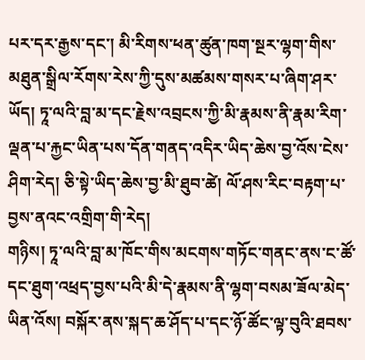པར་དར་རྒྱས་དང་། མི་རིགས་ཕན་ཚུན་ཁག་སྔར་ལྷག་གིས་མཐུན་སྒྲིལ་རོགས་རེས་ཀྱི་དུས་མཚམས་གསར་པ་ཞིག་ཤར་ཡོད། ཏཱ་ལའི་བླ་མ་དང་རྗེས་འབྲངས་ཀྱི་མི་རྣམས་ནི་རྣམ་རིག་ལྡན་པ་རྐྱང་ཡིན་པས་དོན་གནད་འདིར་ཡིད་ཆེས་བྱ་འོས་ངེས་ཤིག་རེད། ཅི་སྟེ་ཡིད་ཆེས་བྱ་མི་ཐུབ་ཚེ། ལོ་ཤས་རིང་བརྟག་པ་བྱས་ནའང་འགྲིག་གི་རེད།
གཉིས། ཏཱ་ལའི་བླ་མ་ཁོང་གིས་མངགས་གཏོང་གནང་ནས་ང་ཚོ་དང་ཐུག་འཕྲད་བྱས་པའི་མི་དེ་རྣམས་ནི་ལྷག་བསམ་ཟོལ་མེད་ཡིན་འོས། བསྐོར་ནས་སྐད་ཆ་ཤོད་པ་དང་ཉོ་ཚོང་ལྟ་བུའི་ཐབས་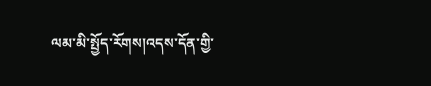ལམ་མི་སྤྱོད་རོགས།འདས་དོན་གྱི་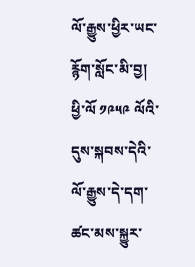ལོ་རྒྱུས་ཕྱིར་ཡང་རྙོག་སློང་མི་བྱ། ཕྱི་ལོ ༡༩༥༩ ལོའི་དུས་སྐབས་དེའི་ལོ་རྒྱུས་དེ་དག་ཚང་མས་སྐྱུར་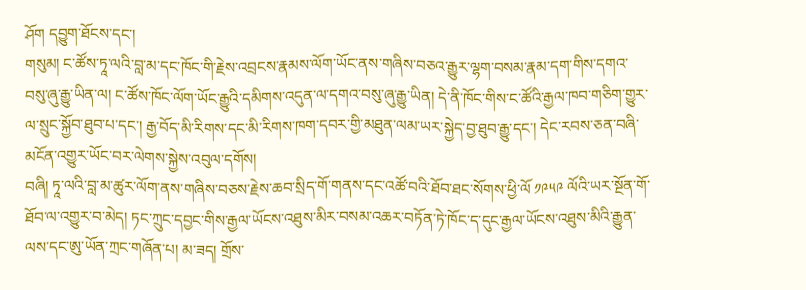ཤོག དབྱུག་ཐོངས་དང་།
གསུམ། ང་ཚོས་ཏཱ་ལའི་བླ་མ་དང་ཁོང་གི་རྗེས་འབྲངས་རྣམས་ལོག་ཡོང་ནས་གཞིས་བཅའ་རྒྱུར་ལྷག་བསམ་རྣམ་དག་གིས་དགའ་བསུ་ཞུ་རྒྱུ་ཡིན་ལ། ང་ཚོས་ཁོང་ལོག་ཡོང་རྒྱུའི་དམིགས་འདུན་ལ་དགའ་བསུ་ཞུ་རྒྱུ་ཡིན། དེ་ནི་ཁོང་གིས་ང་ཚོའི་རྒྱལ་ཁབ་གཅིག་གྱུར་ལ་སྲུང་སྐྱོབ་ཐུབ་པ་དང་། རྒྱ་བོད་མི་རིགས་དང་མི་རིགས་ཁག་དབར་གྱི་མཐུན་ལམ་ཡར་སྐྱེད་བྱ་ཐུབ་རྒྱུ་དང་། དེང་རབས་ཅན་བཞི་མངོན་འགྱུར་ཡོང་བར་ལེགས་སྐྱེས་འབུལ་དགོས།
བཞི། ཏཱ་ལའི་བླ་མ་ཚུར་ལོག་ནས་གཞིས་བཅས་རྗེས་ཆབ་སྲིད་གོ་གནས་དང་འཚོ་བའི་ཐོབ་ཐང་སོགས་ཕྱི་ལོ ༡༩༥༩ ལོའི་ཡར་སྔོན་གོ་ཐོབ་ལ་འགྱུར་བ་མེད། ཏང་ཀྲུང་དབྱང་གིས་རྒྱལ་ཡོངས་འཐུས་མིར་བསམ་འཆར་བཏོན་ཏེ་ཁོང་ད་དུང་རྒྱལ་ཡོངས་འཐུས་མིའི་རྒྱུན་ལས་དང་ཨུ་ཡོན་ཀྲང་གཞོན་པ། མ་ཟད། གྲོས་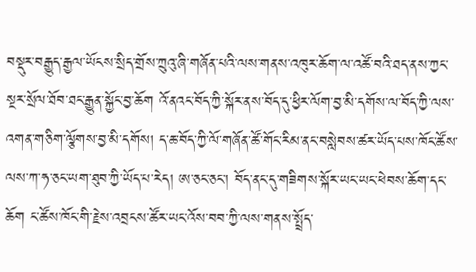བསྡུར་བརྒྱུད་རྒྱལ་ཡོངས་སྲིད་གྲོས་ཀྲུའུ་ཞི་གཞོན་པའི་ལས་གནས་འཁུར་ཆོག་ལ་འཚོ་བའི་ཐད་ནས་ཀྱང་སྔར་སྲོལ་ཐོབ་ཐང་རྒྱུན་སྐྱོང་བྱ་ཆོག འོ་ནའང་བོད་ཀྱི་སྐོར་ནས་བོད་དུ་ཕྱིར་ལོག་བྱ་མི་དགོས་ལ་བོད་ཀྱི་ལས་འགན་གཅིག་ལྕོགས་བྱ་མི་དགོས། ད་ཆ་བོད་ཀྱི་ལོ་གཞོན་ཚོ་གོང་རིམ་ནང་བསླེབས་ཚར་ཡོད་པས་ཁོང་ཚོས་ལས་ཀ་ཧ་ཅང་ཡག་ཐུབ་ཀྱི་ཡོད་པ་རེད། ཨ་ཅང་ཅང་། བོད་ནང་དུ་གཟིགས་སྐོར་ཡང་ཡང་ཕེབས་ཆོག་དང་ཆོག ང་ཚོས་ཁོང་གི་རྗེས་འབྲངས་ཚོར་ཡང་འོས་བབ་ཀྱི་ལས་གནས་སྤྲོད་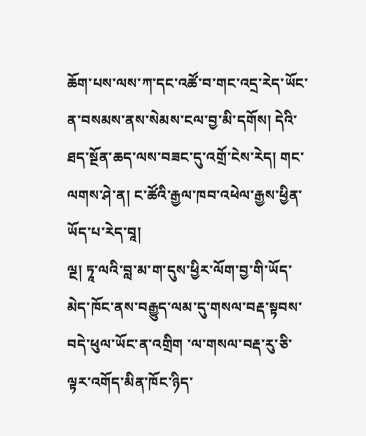ཆོག་པས་ལས་ཀ་དང་འཚོ་བ་གང་འདྲ་རེད་ཡོང་ན་བསམས་ནས་སེམས་ངལ་བྱ་མི་དགོས། དེའི་ཐད་སྔོན་ཆད་ལས་བཟང་དུ་འགྲོ་ངེས་རེད། གང་ལགས་ཤེ་ན། ང་ཚོའི་རྒྱལ་ཁབ་འཕེལ་རྒྱས་ཕྱིན་ཡོད་པ་རེད་བཱ།
ལྔ། ཏཱ་ལའི་བླ་མ་ག་དུས་ཕྱིར་ལོག་བྱ་གི་ཡོད་མེད་ཁོང་ནས་བརྒྱུད་ལམ་དུ་གསལ་བརྡ་སྟབས་བདེ་ཕུལ་ཡོང་ན་འགྲིག ་ལ་གསལ་བརྡ་རུ་ཅི་ལྟར་འགོད་མིན་ཁོང་ཉིད་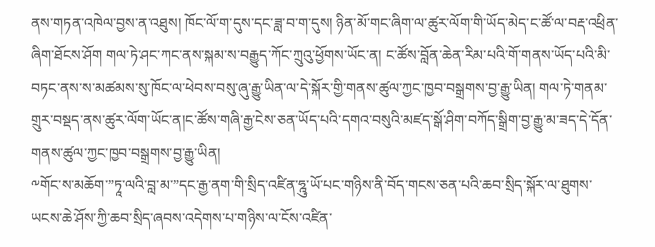ནས་གཏན་འཁེལ་བྱས་ན་འཐུས། ཁོང་ལོ་ག་དུས་དང་ཟླ་བ་ག་དུས། ཉིན་མོ་གང་ཞིག་ལ་ཚུར་ལོག་གི་ཡོད་མེད་ང་ཚོ་ལ་བརྡ་འཕྲིན་ཞིག་ཐོངས་ཤོག གལ་ཏེ་ཤང་ཀང་ནས་སྐམ་ས་བརྒྱུད་ཀོང་ཀྲུའུ་ཕྱོགས་ཡོང་ན། ང་ཚོས་བློན་ཆེན་རིམ་པའི་གོ་གནས་ཡོད་པའི་མི་བཏང་ནས་ས་མཚམས་སུ་ཁོང་ལ་ཕེབས་བསུ་ཞུ་རྒྱུ་ཡིན་ལ་དེ་སྐོར་གྱི་གནས་ཚུལ་ཀྱང་ཁྱབ་བསྒྲགས་བྱ་རྒྱུ་ཡིན། གལ་ཏེ་གནམ་གྲུར་བསྡད་ནས་ཚུར་ལོག་ཡོང་ན།ང་ཚོས་གཞི་རྒྱ་ངེས་ཅན་ཡོད་པའི་དགའ་བསུའི་མཛད་སྒོ་ཤིག་བཀོད་སྒྲིག་བྱ་རྒྱུ་མ་ཟད་དེ་དོན་གནས་ཚུལ་ཀྱང་ཁྱབ་བསྒྲགས་བྱ་རྒྱུ་ཡིན།
༸གོང་ས་མཆོག་”ཏཱ་ལའི་བླ་མ་”དང་རྒྱ་ནག་གི་སྲིད་འཛིན་ཧྰུ་ཡོ་པང་གཉིས་ནི་བོད་གངས་ཅན་པའི་ཆབ་སྲིད་སྐོར་ལ་ཐུགས་ཡངས་ཆེ་ཤོས་ཀྱི་ཆབ་སྲིད་ཞབས་འདེགས་པ་གཉིས་ལ་ངོས་འཛིན་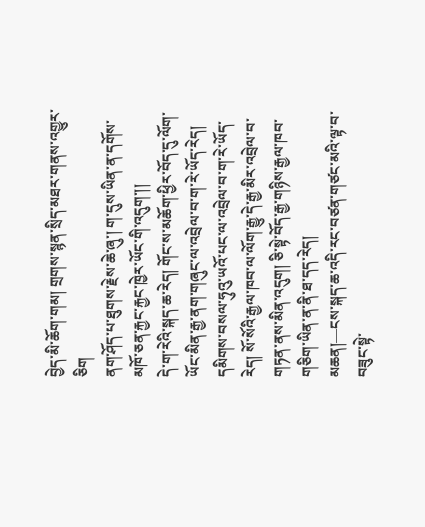བྱེད་མི་ཆོག་གམ། གྲགས་སྙན་སྲིད་མཐར་གནས་འགྱུར་ཅིག
ནག་ཤོད་པ་ཐུགས་རྗེས་ཆེ་ཞུ་། ག་དུས་ཡིན་ན་དགོས་མཁོ་ཅན་རྐྱང་རྐྱང་ཁྱེར་ཡོང་གི་འདུག་།།
དེ་ག་རེའི་སྐད་ཆ་རེད། གོང་ས་མཆོག་ཕྱིར་བོད་དུ་ལོག་ཡོང་མིན་རྒྱ་ནག་གཞུང་ལ་འབྲེལ་བ་ག་རེ་ཡོད་རེད། དམིགས་བསལ་ཧུའུ་ཡའོ་པང་ལ་འབྲེལ་བ་ག་རེ་ཡོད་རེད། སོ་སོའི་རྒྱལ་ཁབ་ལ་ལོག་རྒྱུ་དེ་རྒྱ་མིར་འབྲེལ་བ་གཏན་ནས་མིན་འདུག། ཅི་སྟེ་བོད་རྒྱ་གཉིས་རྒྱལ་ཁབ་གཅིག་ཡིན་ན་ནི་ཐ་དད་རེད།
མཆན།—ངས་སྐད་ཆ་འདི་རང་བཙན་གཙང་མའི་ལྟ་བ་བཟུང་སྟེ་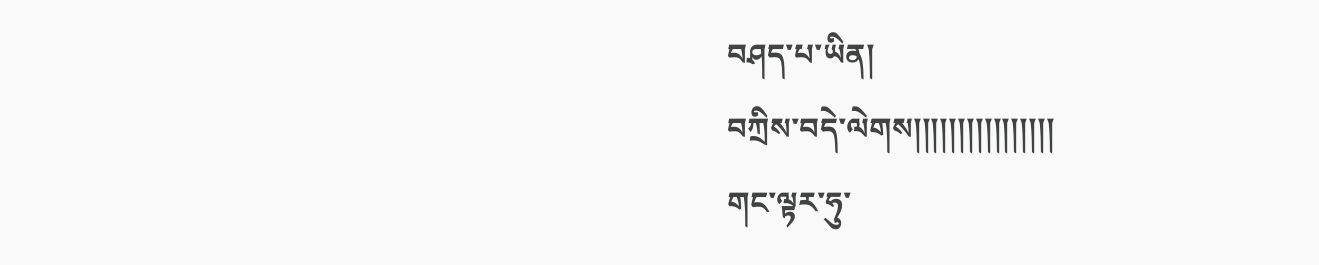བཤད་པ་ཡིན།
བཀྲིས་བདེ་ལེགས།།།།།།།།།།།།།།།།
གང་ལྟར་ཧུ་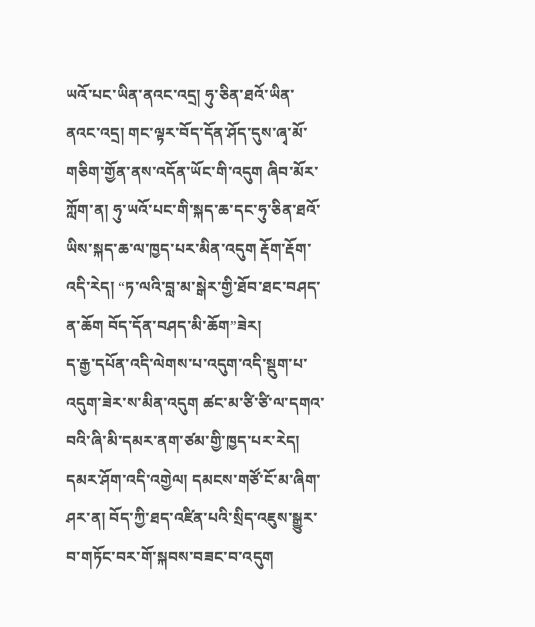ཡའོ་པང་ཡིན་ནའང་འདྲ། ཧུ་ཅིན་ཐའོ་ཡིན་ནའང་འདྲ། གང་ལྟར་བོད་དོན་ཤོད་དུས་ཞྭ་མོ་གཅིག་གྱོན་ནས་འདོན་ཡོང་གི་འདུག ཞིབ་མོར་ཀློག་ན། ཧུ་ཡའོ་པང་གི་སྐད་ཆ་དང་ཧུ་ཅིན་ཐའོ་ཡིས་སྐད་ཆ་ལ་ཁྱད་པར་མིན་འདུག རྡོག་རྡོག་འདི་རེད། “ཏ་ལའི་བླ་མ་སྒེར་གྱི་ཐོབ་ཐང་བཤད་ན་ཆོག བོད་དོན་བཤད་མི་ཆོག”ཟེར།
ད་རྒྱ་དཔོན་འདི་ལེགས་པ་འདུག་འདི་སྡུག་པ་འདུག་ཟེར་ས་མིན་འདུག ཚང་མ་ཙི་ཙི་ལ་དགའ་བའི་ཞི་མི་དམར་ནག་ཙམ་གྱི་ཁྱད་པར་རེད།
དམར་ཤོག་འདི་འགྱེལ། དམངས་གཙོ་ངོ་མ་ཞིག་ཤར་ན། བོད་ཀྱི་ཐད་འཛིན་པའི་སྲིད་འཇུས་སྒྱུར་བ་གཏོང་བར་གོ་སྐབས་བཟང་བ་འདུག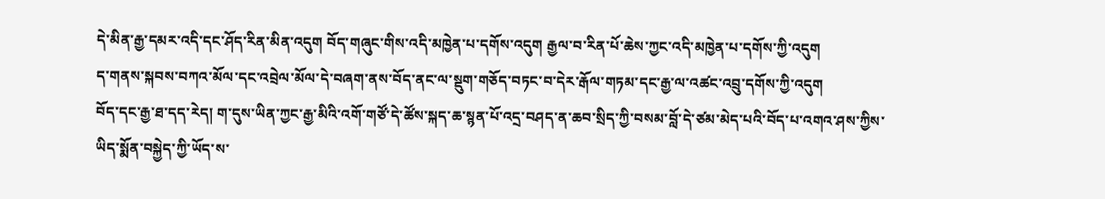དེ་མིན་རྒྱ་དམར་འདི་དང་ཤོད་རིན་མིན་འདུག བོད་གཞུང་གིས་འདི་མཁྱེན་པ་དགོས་འདུག རྒྱལ་བ་རིན་པོ་ཆེས་ཀྱང་འདི་མཁྱེན་པ་དགོས་ཀྱི་འདུག
ད་གནས་སྐབས་བཀའ་མོལ་དང་འབྲེལ་མོལ་དེ་བཞག་ནས་བོད་ནང་ལ་སྡུག་གཅོད་བཏང་བ་དེར་རྒོལ་གཏམ་དང་རྒྱ་ལ་འཚང་འབྲུ་དགོས་ཀྱི་འདུག
བོད་དང་རྒྱ་ཐ་དད་རེད། ག་དུས་ཡིན་ཀྱང་རྒྱ་མིའི་འགོ་གཙོ་དེ་ཚོས་སྐད་ཆ་སྙན་པོ་འདྲ་བཤད་ན་ཆབ་སྲིད་ཀྱི་བསམ་བློ་དེ་ཙམ་མེད་པའི་བོད་པ་འགའ་ཤས་ཀྱིས་ཡིད་སྨོན་བསྐྱེད་ཀྱི་ཡོད་ས་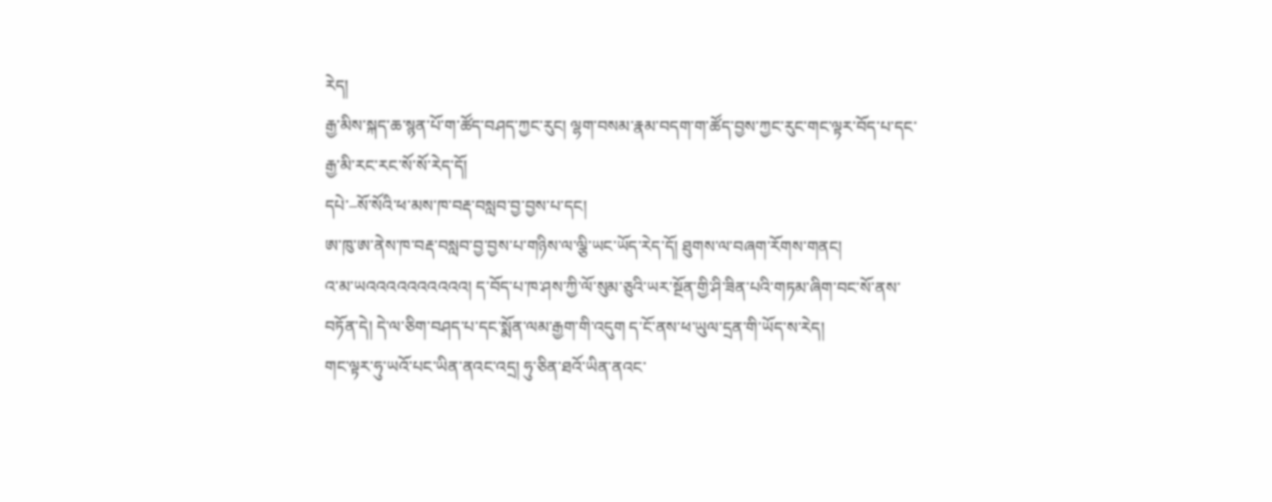རེད།
རྒྱ་མིས་སྐད་ཆ་སྙན་པོ་ག་ཚོད་བཤད་ཀྱང་རུང། ལྷག་བསམ་རྣམ་བདག་ག་ཚོད་བྱས་ཀྱང་རུང་གང་ལྟར་བོད་པ་དང་རྒྱ་མི་རང་རང་སོ་སོ་རེད་དོ།
དཔེ་–སོ་སོའི་ཕ་མས་ཁ་བརྡ་བསླབ་བྱ་བྱས་པ་དང།
ཨ་ཁུ་ཨ་ནེས་ཁ་བརྡ་བསླབ་བྱ་བྱས་པ་གཉིས་ལ་ལྕི་ཡང་ཡོད་རེད་དོ། ཐུགས་ལ་བཞག་རོགས་གནང།
འ་མ་ཡའའའའའའའའའའ། ད་བོད་པ་ཁ་ཤས་ཀྱི་ལོ་སུམ་ཅུའི་ཡར་སྔོན་གྱི་ཤི་ཟིན་པའི་གཏམ་ཞིག་བང་སོ་ནས་བཏོན་དེ། དེ་ལ་ཅིག་བཤད་པ་དང་སྨོན་ལམ་རྒྱག་གི་འདུག ད་ངོ་ནས་ཕ་ཡུལ་དྲན་གི་ཡོད་ས་རེད།
གང་ལྟར་ཧུ་ཡའོ་པང་ཡིན་ནའང་འདྲ། ཧུ་ཅིན་ཐའོ་ཡིན་ནའང་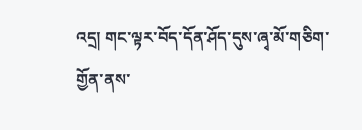འདྲ། གང་ལྟར་བོད་དོན་ཤོད་དུས་ཞྭ་མོ་གཅིག་གྱོན་ནས་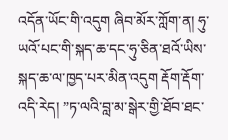འདོན་ཡོང་གི་འདུག ཞིབ་མོར་ཀློག་ན། ཧུ་ཡའོ་པང་གི་སྐད་ཆ་དང་ཧུ་ཅིན་ཐའོ་ཡིས་སྐད་ཆ་ལ་ཁྱད་པར་མིན་འདུག རྡོག་རྡོག་འདི་རེད། ”ཏ་ལའི་བླ་མ་སྒེར་གྱི་ཐོབ་ཐང་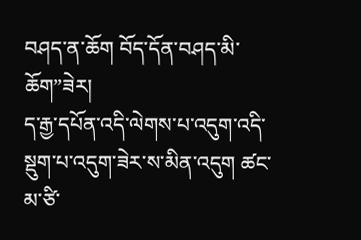བཤད་ན་ཆོག བོད་དོན་བཤད་མི་ཆོག”ཟེར།
ད་རྒྱ་དཔོན་འདི་ལེགས་པ་འདུག་འདི་སྡུག་པ་འདུག་ཟེར་ས་མིན་འདུག ཚང་མ་ཙི་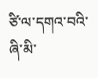ཙི་ལ་དགའ་བའི་ཞི་མི་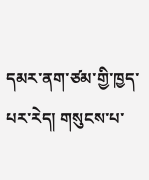དམར་ནག་ཙམ་གྱི་ཁྱད་པར་རེད། གསུངས་པ་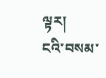ལྟར།
ངའི་བསམ་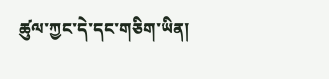ཚུལ་ཀྱང་དེ་དང་གཅིག་ཡིན།